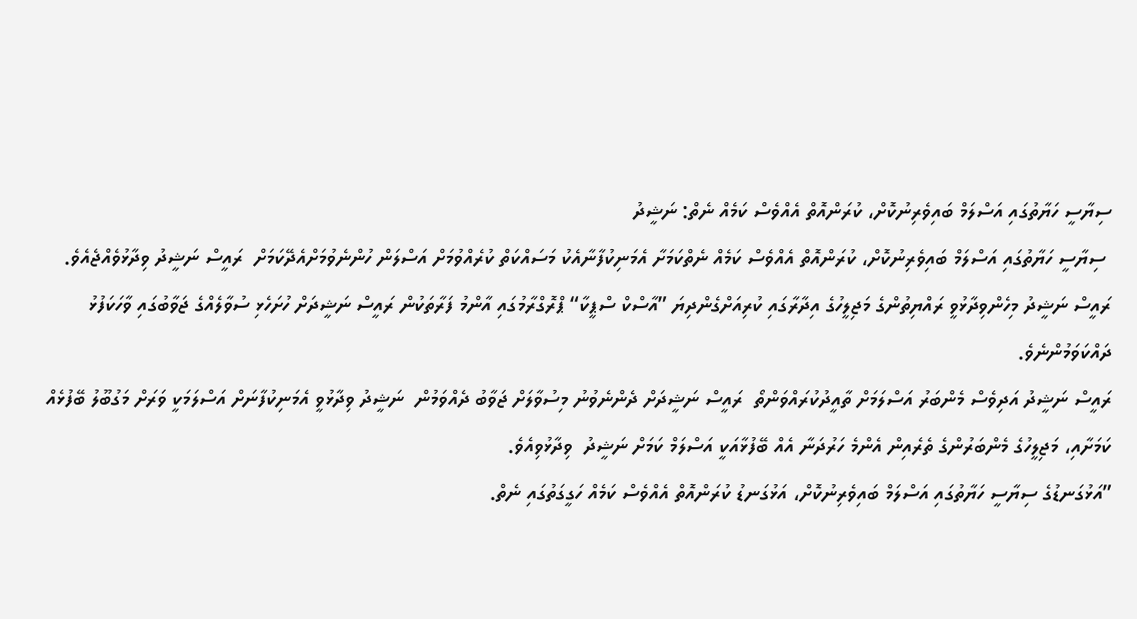ސިޔާސީ ހަޔާތުގައި އަސްލަމް ބައިވެރިނުކޮށް، ކުރަންއޮތް އެއްވެސް ކަމެއް ނެތް: ނަޝީދު
 ސިޔާސީ ހަޔާތުގައި އަސްލަމް ބައިވެރިނުކޮށް، ކުރަންއޮތް އެއްވެސް ކަމެއް ނެތްކަމަށާ އެމަނިކުފާނާއެކު މަސައްކަތް ކުރެއްވުމަށް އަސްލަން ހުންނެވުމަށްއެދޭކަމަށް  ރައީސް ނަޝީދު ވިދާޅުވެއްޖެއެވެ.
ރައީސް ނަޝީދު މިހެންވިދާޅުވީ ރައްޔިތުންގެ މަޖިލީހުގެ އިދާރާގައި ކުރިއަށްގެންދިޔަ ”އާސްކް ސްޕީކާ“ ޕްރޮގްރާމުގައި އާންމު ފަރާތަކުން ރައީސް ނަޝީދަށް ހުށަހެޅި ސުވާލެއްގެ ޖަވާބުގައި ވާހަކަފުޅު ދައްކަވަމުންނެވެ.
ރައީސް ނަޝީދު އަދިވެސް މެންބަރު އަސްލަމަށް ތާއީދުކުރައްވަންތޯ  ރައީސް ނަޝީދަށް ދެންނެވުނު މިސުވާލަށް ޖަވާބު ދެއްވަމުން  ނަޝީދު ވިދާޅުވީ އެމަނިކުފާނަށް އަސްލަމަކީ ވަރަށް މަގުބޫލު ބޭފުޅެއް ކަމަށާއި، މަޖިލީހުގެ މެންބަރުންގެ ތެރެއިން އެންމެ ހަރުދަނާ އެއް ބޭފުޅާއަކީ އަސްލަމް ކަމަށް ނަޝީދު  ވިދާޅުވިއެވެ.
”އަޅުގަނޑުގެ ސިޔާސީ ހަޔާތުގައި އަސްލަމް ބައިވެރިނުކޮށް، އަޅުގަނޑު ކުރަންއޮތް އެއްވެސް ކަމެއް ހަގީގަތުގައި ނެތް.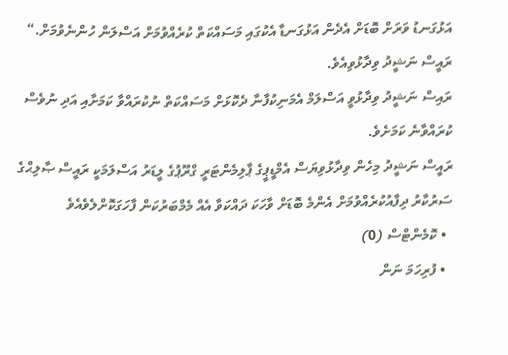އަޅުގަނޑު ވަރަށް ބޮޑަށް އެދެން އަޅުގަނޑާ އެކުގައި މަސައްކަތް ކުރެއްވުމަށް އަސްލަން ހުންނެވުމަށް.“
ރައީސް ނަޝީދު ވިދާޅުވިއެވެ.
ރައިސް ނަޝީދު ވިދާޅުވީ އަސްލަމް އެމަނިކުފާނާ ދެކޮޅަށް މަސައްކަތް ނުކުރައްވާ ކަމަށާއި އަދި ނުވެސް ކުރައްވާނެ ކަމަށެވެ.
ރައީސް ނަޝީދު މިހެން ވިދާޅުވިޔަސް އެމްޑީޕީގެ ޕާލިމެންޓަރީ ގްރޫޕުގެ ލީޑަރު އަސްލަމަކީ ރައީސް ޞާލިޙްގެ ސަރުކާރު ދިފާއުކުރެއްވުމަށް އެންމެ ބޮޑަށް ވާހަކަ ދައްކަވާ އެއް މެމްބަރުކަން ފާހަގަކޮށްލެވެއެވެ
  • ކޮމެންޓްސް (0)
  • ފުރިހަމަ ނަން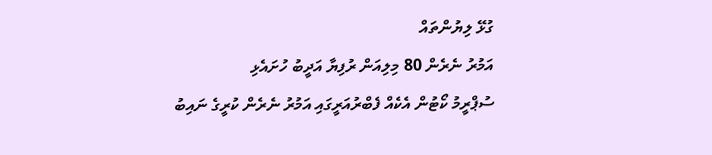ގުޅޭ ލިޔުންތައް
އަމުރު ނެރެން 80 މިލިއަން ރުފިޔާ އަދީބު ހުށައެޅި
ސުޕްރީމު ކޯޓުން އެކެއް ފެބްރުއަރީގައި އަމުރު ނެރެން ކުރީގެ ނައިބު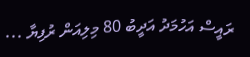ރައީސް އަހުމަދު އަދީބު 80 މިލިއަން ރުފިޔާ ...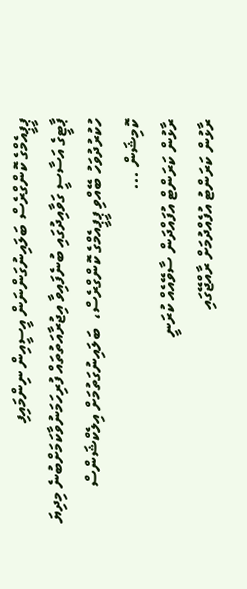ޕީޕީއެމްގެ ކޮންގްރެސް ބަލައިނުގަންނަން އީސީއިން ނިންމައިފި
ޕާޓީގެ އަސާސީ ގަވާއިދުގައި ބުނެފައިވާ އިޖުރާއަތުތައް ފުރިހަމަނުވާކަމަށްބުނެ މިދިޔަ ހުކުރުދުވަހު ބޭއްވި ޕީޕީއެމްގެ ކޮންގްރެސް،  ބަލައިނުގަތުމަށް އިލެކްޝަންސް ކޮމިޝަން ...
ރާޅުން ކަރަންޓް އުފައްދަން ސާވޭއެއް ކުރަނީ
ރާޅުން ކަރަންޓު އުފެއްދުމަށް ރާއްޖޭގައި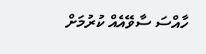ހާއްސަ ސާވޭއެއް ކުރުމަށް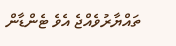ތައްޔާރުވެއްޖެ އެވެ ޓެންޑާން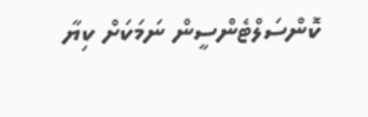ކޮންސަލްޓެންސީން ނަމަކަށް ކިޔާ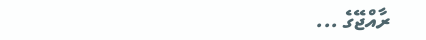ރާއްޖޭގެ ...